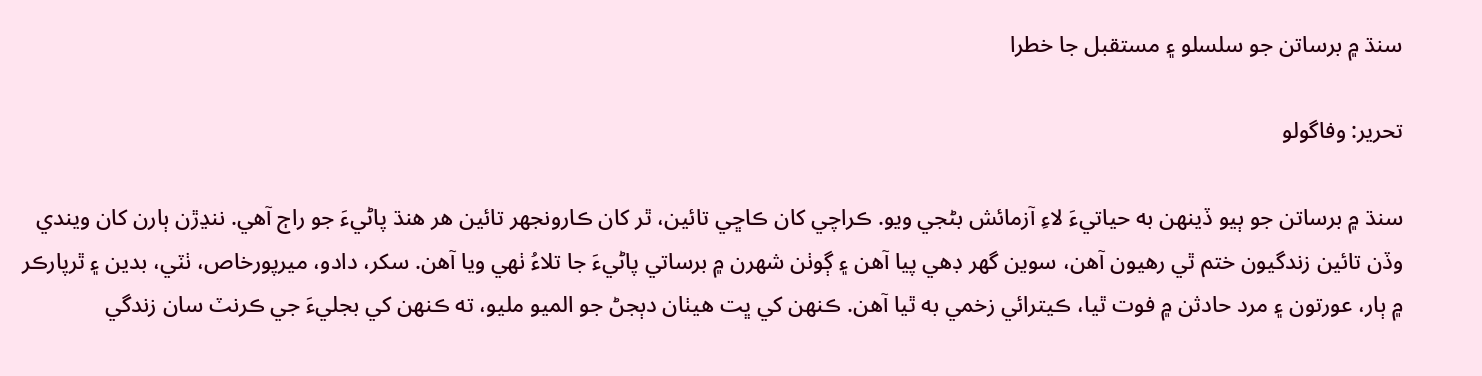سنڌ ۾ برساتن جو سلسلو ۽ مستقبل جا خطرا

تحرير: وفاگولو

سنڌ ۾ برساتن جو ٻيو ڏينهن به حياتيءَ لاءِ آزمائش بڻجي ويو. ڪراچي کان ڪاڇي تائين، ٿر کان ڪارونجهر تائين هر هنڌ پاڻيءَ جو راڄ آهي. ننڍڙن ٻارن کان ويندي وڏن تائين زندگيون ختم ٿي رهيون آهن، سوين گهر ڊهي پيا آهن ۽ ڳوٺن شهرن ۾ برساتي پاڻيءَ جا تلاءُ ٺهي ويا آهن. سکر، دادو، ميرپورخاص، ٺٽي، بدين ۽ ٿرپارڪر ۾ ٻار، عورتون ۽ مرد حادثن ۾ فوت ٿيا، ڪيترائي زخمي به ٿيا آهن. ڪنهن کي ڀت هيٺان دٻجڻ جو الميو مليو، ته ڪنهن کي بجليءَ جي ڪرنٽ سان زندگي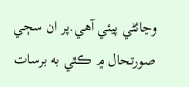وڃائڻي پيئي آهي.پر ان سڄي صورتحال ۾ ڪٿي به برسات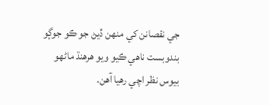جي نقصانن کي منهن ڏيڻ جو ڪو جوڳو بندوبست ناهي ڪيو ويو هرهنڌ ماڻهو بيوس نظر اچي رهيا آهن.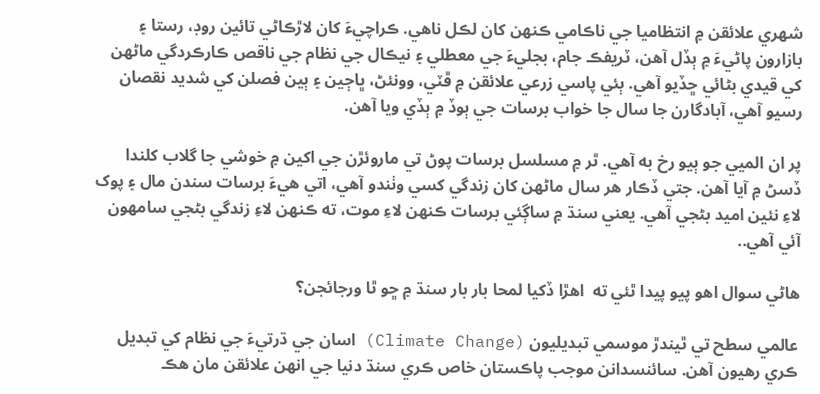شهري علائقن ۾ انتظاميا جي ناڪامي ڪنهن کان لڪل ناهي. ڪراچيءَ کان لاڙڪاڻي تائين روڊ، رستا ۽ بازارون پاڻيءَ ۾ ٻڏل آهن، ٽريفڪ جام، بجليءَ جي معطلي ۽ نيڪال جي نظام جي ناقص ڪارڪردگي ماڻهن کي قيدي بڻائي ڇڏيو آهي. ٻئي پاسي زرعي علائقن ۾ ڦٽي، وونئڻ، ڀاڄين ۽ ٻين فصلن کي شديد نقصان رسيو آهي، آبادگارن جا سال جا خواب برسات جي ٻوڏ ۾ ٻڏي ويا آهن.

پر ان الميي جو ٻيو رخ به آهي. ٿر ۾ مسلسل برسات پوڻ تي ماروئڙن جي اکين ۾ خوشي جا گلاب کلندا ڏسڻ ۾ آيا آهن. جتي ڏڪار هر سال ماڻهن کان زندگي کسي وٺندو آهي، اتي هيءَ برسات سندن مال ۽ پوک لاءِ نئين اميد بڻجي آهي. يعني سنڌ ۾ ساڳئي برسات ڪنهن لاءِ موت، ته ڪنهن لاءِ زندگي بڻجي سامهون آئي آهي..

هاڻي سوال اهو پيو پيدا ٿئي ته  اهڙا ڏکيا لمحا بار بار سنڌ ۾ ڇو ٿا ورجائجن؟

عالمي سطح تي ٿيندڙ موسمي تبديليون (Climate Change) اسان جي ڌرتيءَ جي نظام کي تبديل ڪري رهيون آهن. سائنسدانن موجب پاڪستان خاص ڪري سنڌ دنيا جي انهن علائقن مان هڪ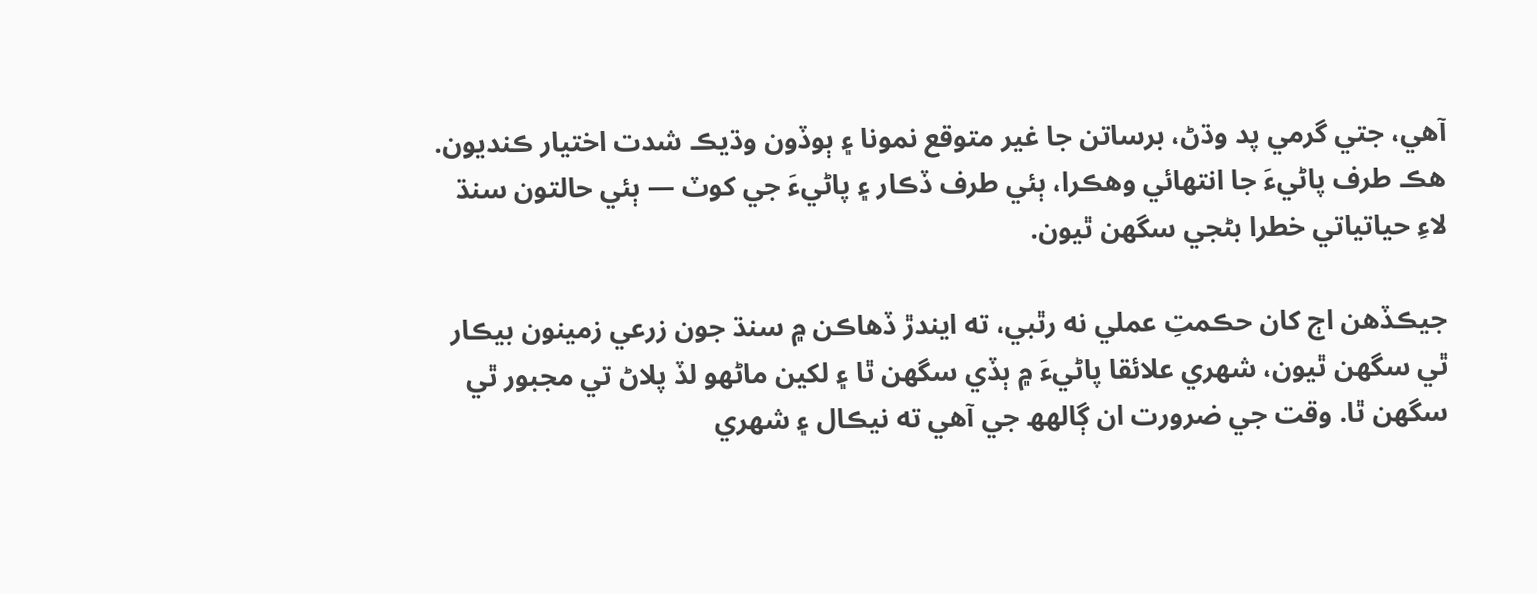آهي، جتي گرمي پد وڌڻ، برساتن جا غير متوقع نمونا ۽ ٻوڏون وڌيڪ شدت اختيار ڪنديون. هڪ طرف پاڻيءَ جا انتهائي وهڪرا، ٻئي طرف ڏڪار ۽ پاڻيءَ جي کوٽ — ٻئي حالتون سنڌ لاءِ حياتياتي خطرا بڻجي سگهن ٿيون.

جيڪڏهن اڄ کان حڪمتِ عملي نه رٿبي، ته ايندڙ ڏهاڪن ۾ سنڌ جون زرعي زمينون بيڪار ٿي سگهن ٿيون، شهري علائقا پاڻيءَ ۾ ٻڏي سگهن ٿا ۽ لکين ماڻهو لڏ پلاڻ تي مجبور ٿي سگهن ٿا. وقت جي ضرورت ان ڳالهھ جي آهي ته نيڪال ۽ شهري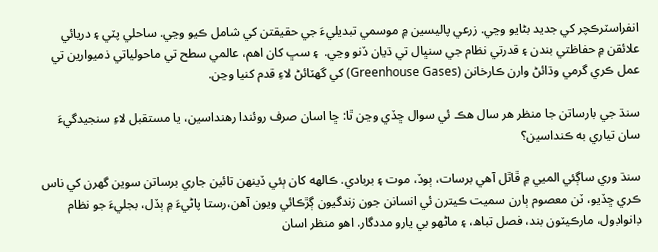انفراسٽرڪچر کي جديد بڻايو وڃي. زرعي پاليسين ۾ موسمي تبديليءَ جي حقيقتن کي شامل ڪيو وڃي. ساحلي پٽي ۽ دريائي علائقن ۾ حفاظتي بندن ۽ قدرتي نظام جي سنڀال تي ڌيان ڏنو وڃي.  ۽ سڀ کان اهم، عالمي سطح تي ماحولياتي ذميوارين تي عمل ڪري گرمي وڌائڻ وارن ڪارخانن (Greenhouse Gases) کي گهٽائڻ لاءِ قدم کنيا وڃن.

سنڌ جي بارساتن جا منظر هر سال هڪ ئي سوال ڇڏي وڃن ٿا: ڇا اسان صرف روئندا رهنداسين، يا مستقبل لاءِ سنجيدگيءَ سان تياري به ڪنداسين؟

سنڌ وري ساڳئي الميي ۾ ڦاٿل آهي برسات، ٻوڏ، موت ۽ بربادي. ڪالهه کان ٻئي ڏينهن تائين جاري برساتن سوين گهرن کي ناس ڪري ڇڏيو، ٽن معصوم ٻارن سميت ڪيترن ئي انسانن جون زندگيون ڳڙڪائي ويون آهن،رستا پاڻيءَ ۾ ٻڏل، بجليءَ جو نظام ڊانواڊول، مارڪيٽون بند، فصل تباھ، ۽ ماڻهو بي يارو مددگار. اهو منظر اسان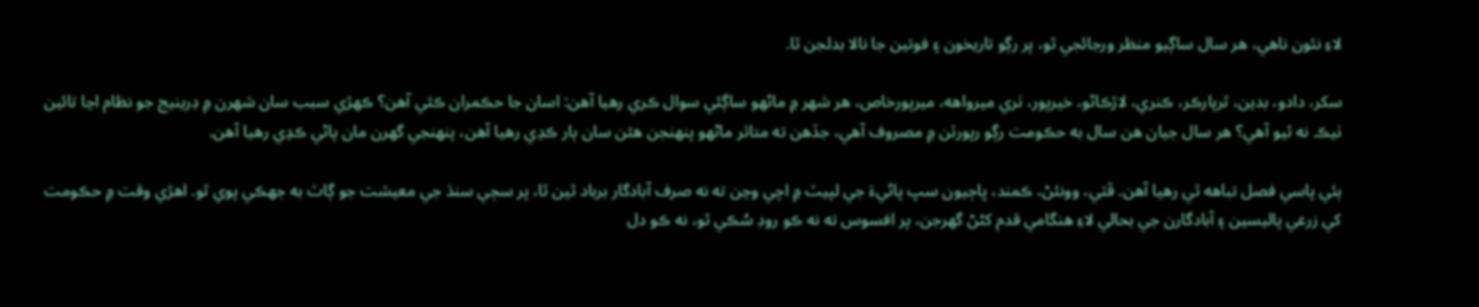لاءِ نئون ناهي، هر سال ساڳيو منظر ورجائجي ٿو، پر رڳو تاريخون ۽ فوتين جا نالا بدلجن ٿا.

سکر، دادو، بدين، ٿرپارڪر، ڪنري، لاڙڪاڻو، خيرپور، ٺري ميرواهه، ميرپورخاص، هر شهر ۾ ماڻهو ساڳئي سوال ڪري رهيا آهن: اسان جا حڪمران ڪٿي آهن؟ ڪهڙي سبب سان شهرن ۾ ڊرينيج جو نظام اڃا تائين ٺيڪ نه ٿيو آهي؟ هر سال جيان هن سال به حڪومت رڳو رپورٽن ۾ مصروف آهي، جڏهن ته متاثر ماڻهو پنهنجن هٿن سان ٻار ڪڍي رهيا آهن، پنهنجي گهرن مان پاڻي ڪڍي رهيا آهن.

ٻئي پاسي فصل تباهه ٿي رهيا آهن. ڦٽي، وونئڻ، ڪمند، ڀاڄيون سڀ پاڻيءَ جي لپيٽ ۾ اچي وڃن ته نه صرف آبادگار برباد ٿين ٿا، پر سڄي سنڌ جي معيشت جو ڳاٽ به جهڪي پوي ٿو. اهڙي وقت ۾ حڪومت کي زرعي پاليسين ۽ آبادگارن جي بحالي لاءِ هنگامي قدم کڻڻ گهرجن، پر افسوس ته نه ڪو روڊ سُڪي ٿو، نه ڪو دل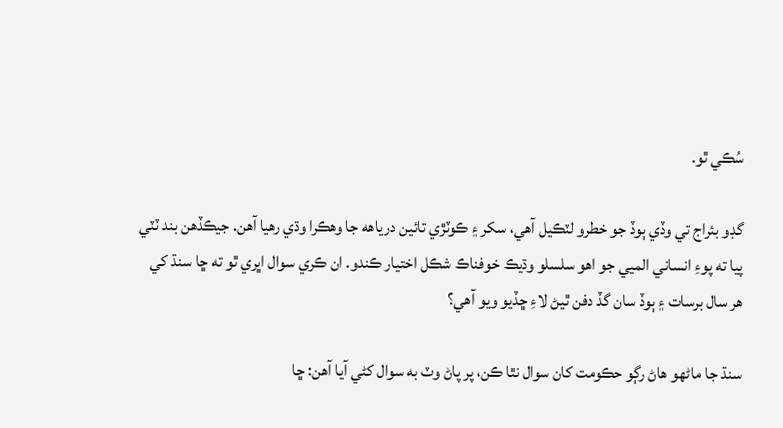سُڪي ٿو.

گڊو بئراج تي وڏي ٻوڏ جو خطرو لٽڪيل آهي، سکر ۽ ڪوٽڙي تائين درياهه جا وهڪرا وڌي رهيا آهن. جيڪڏهن بند ٽٽي پيا ته پوءِ انساني الميي جو اهو سلسلو وڌيڪ خوفناڪ شڪل اختيار ڪندو. ان ڪري سوال اڀري ٿو ته ڇا سنڌ کي هر سال برسات ۽ ٻوڏ سان گڏ دفن ٿيڻ لاءِ ڇڏيو ويو آهي؟

سنڌ جا ماڻهو هاڻ رڳو حڪومت کان سوال نٿا ڪن، پر پاڻ وٽ به سوال کڻي آيا آهن: ڇا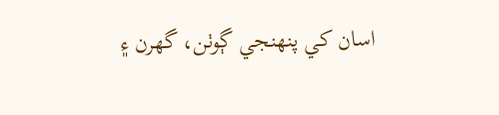اسان کي پنهنجي ڳوٺن، گهرن ۽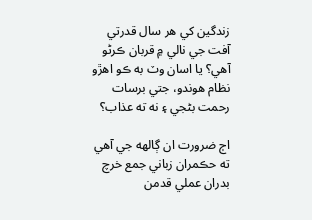زندگين کي هر سال قدرتي آفت جي نالي ۾ قربان ڪرڻو آهي؟ يا اسان وٽ به ڪو اهڙو نظام هوندو، جتي برسات رحمت بڻجي ۽ نه ته عذاب؟

اڄ ضرورت ان ڳالهه جي آهي ته حڪمران زباني جمع خرچ بدران عملي قدمن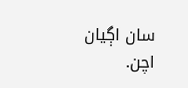سان اڳيان اچن.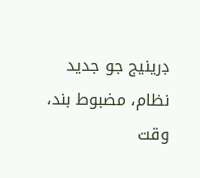ڊرينيج جو جديد نظام، مضبوط بند، وقت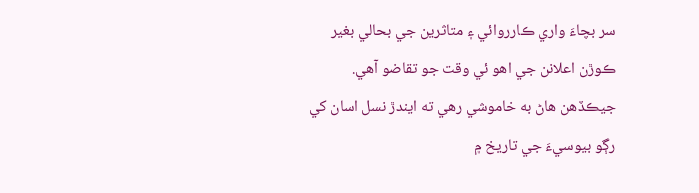سر بچاءَ واري ڪارروائي ۽ متاثرين جي بحالي بغير ڪوڙن اعلانن جي اهو ئي وقت جو تقاضو آهي. جيڪڏهن هاڻ به خاموشي رهي ته ايندڙ نسل اسان کي رڳو بيوسيءَ جي تاريخ ۾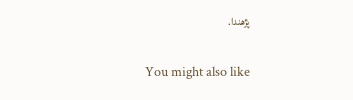پڙهندا.

You might also like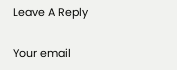Leave A Reply

Your email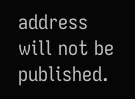address will not be published.